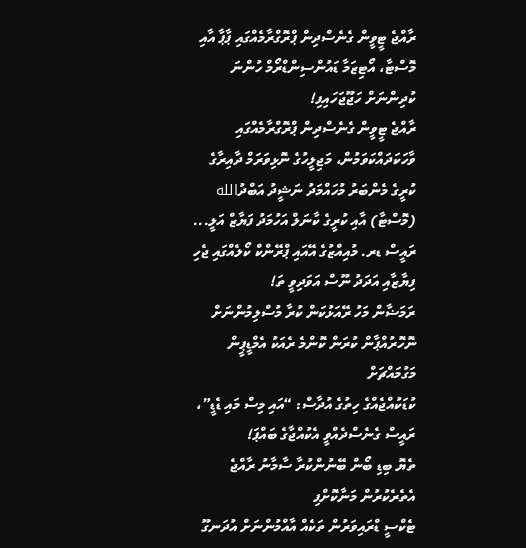ރާއްޖެ ޓީވީން ގެނެސްދިން ޕްރޮގްރާމެއްގައި ޕާޕާ އާއި މޮސްޓާ، އޯޓިޒަމާ ޑައުންސިންޑްރޯމް ހުންނަ ކުދިންނަށް ހަޖޫޖަހައިފި!
ރާއްޖެ ޓީވީން ގެނެސްދިން ޕްރޮގްރާމެއްގައި ވާހަކަދައްކަވަމުން، މަޖިލީހުގެ ނޮޅިވަރަމް ދާއިރާގެ ކުރީގެ މެންބަރު މުހައްމަދު ނަޝީދު އަބްދުالله (މޮސްޓާ) އާއި ކުރީގެ ކާނަލް އަހުމަދު ފަޔާޒް އަލީ...
ރައީސް ޑރ. މުއިއްޒުގެ އޭއައި ޕްރޭންކް ކޯލެއްގައި ޖެހި ފިޔާޒާއި އަދަދު ނޫސް އަވަދިވީ ތަ!
ރަމަޟާން މަހު ރޭއަޅުކަން ކުރާ މުސްލިމުންނަށް ނޮހޮރުއްޕާން ކުރަން ކޮންމެ ރެއަކު އެމްޑީޕީން މަގުމައްޗަށް
ކުޑަކުއްޖެއްގެ ހިތުގެ އުދާސް: “އައި މިސް މައި ޑެޑީ”، ރައީސް ގެނެސްދެއްވީ އެކުއްޖާގެ ބައްޕަ!
ތެޔޮ ބިޑި ބޯން ބޭނުންކުރާ ސާމާނު ރާއްޖެ އެތެރެކުރުން މަނާކޮށްފި
ޓެކްސީ ޑްރައިވަރުން ތަކެއް އާއްމުންނަށް އުދަނގޫ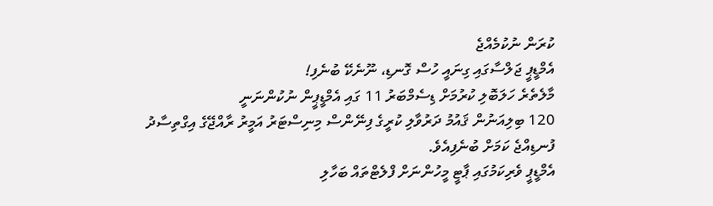ކުރަން ނުކުމެއްޖެ
އެމްޑީޕީ ޖަލްސާގައި ގިނައީ ހުސް ގޮނޑި، ނޫނެކޭ ބުނެފި!
މާލެތެރެ ހަލަބޮލި ކުރުމަށް ޑިސެމްބަރު 11 ގައި އެމްޑީޕީން ނުކުންނަނީ
120 ބިލިއަނުން ޤައުމު ދަރުވާލި ކުރީގެ ފިނޭންސް މިނިސްޓަރު އަމީރު ރާއްޖޭގެ އިގްތިސާދު ފުނޑިއްޖެ ކަމަށް ބުނެފިއެވެ.
އެމްޑީޕީ ވެރިކަމުގައި ޕާޓީ މީހުންނަށް ފްލެޓްތައް ބަހާލި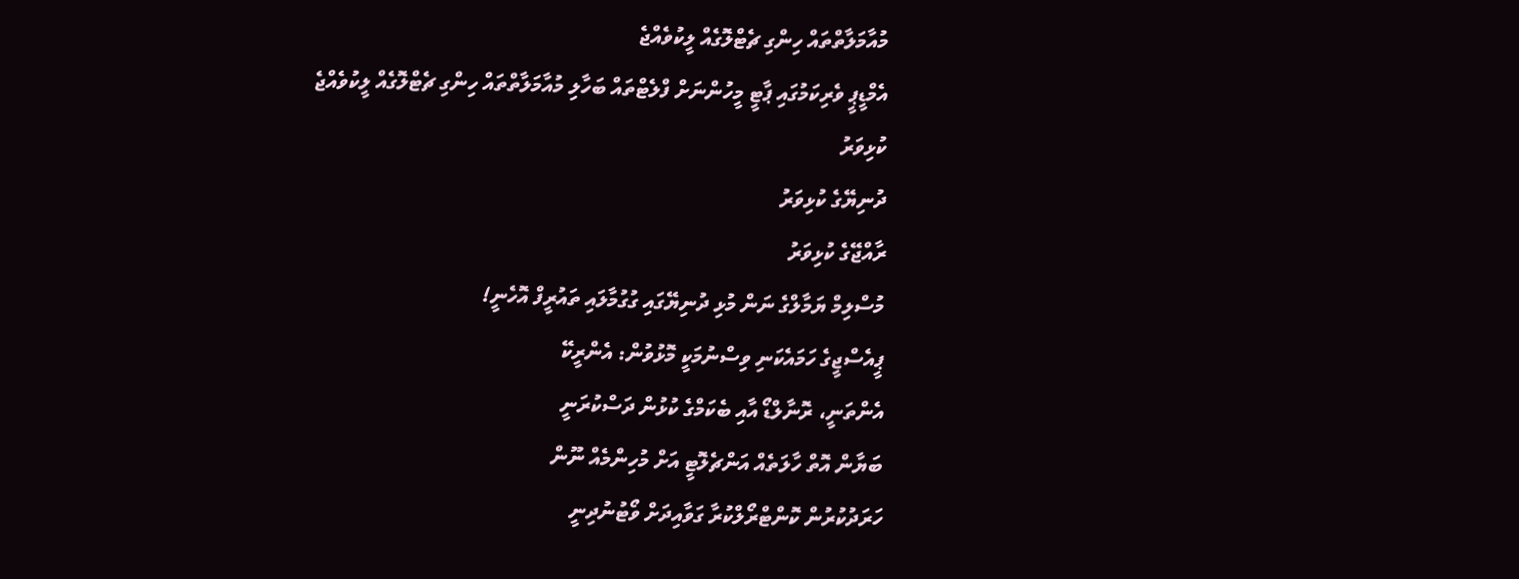މުއާމަލާތްތައް ހިންގި ޗެޓްލޮގެއް ލީކުވެއްޖެ
އެމްޑީޕީ ވެރިކަމުގައި ޕާޓީ މީހުންނަށް ފްލެޓްތައް ބަހާލި މުއާމަލާތްތައް ހިންގި ޗެޓްލޮގެއް ލީކުވެއްޖެ
ކުޅިވަރު
ދުނިޔޭގެ ކުޅިވަރު
ރާއްޖޭގެ ކުޅިވަރު
މުސްލިމް ޔަމާލްގެ ނަން މުޅި ދުނިޔޭގައި ގުގުމާލައި ތައުރީފް އޮހެނީ!
ޕީއެސްޖީގެ ހަމައެކަނި ވިސްނުމަކީ މޮޅުވުން: އެންރީކޭ
އެންތަނީ، ރޮނާލްޑޯ އާއި ބެކަމްގެ ކުޅުން ދަސްކުރަނީ
ބަޔާން އޮތް ހާލަތެއް އަންޗެލޮޓީ އަށް މުހިންމެއް ނޫން
ހަރަދުކުރުން ކޮންޓްރޯލްކުރާ ގަވާއިދަށް ވޯޓުނުދިނީ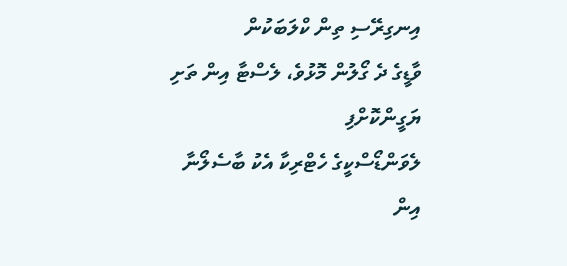އިނގިރޭސި ތިން ކްލަބަކުން
ވާޑީގެ ދެ ގޯލުން މޮޅުވެ، ލެސްޓާ އިން ތަށި ޔަގީންކޮށްފި
ލެވަންޑޯސްކީގެ ހެޓްރިކާ އެކު ބާސެލޯނާ އިން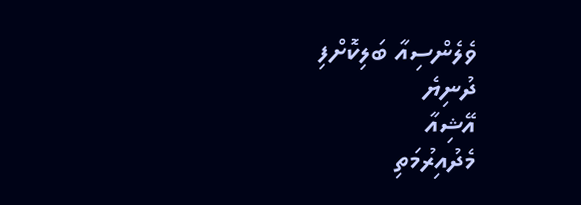ވެލެންސިއާ ބަލިކޮށްފި
ދުނިޔެ
އޭޝިއާ
މެދުއިރުމަތި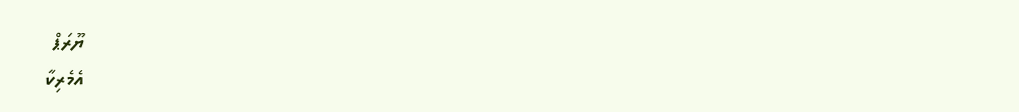ޔޫރަޕް
އެމެރިކާ